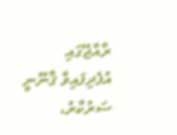ރާއްޖޭގައި އުފެދިފައިވާ ޤާނޫނީ ސަރުކާރު،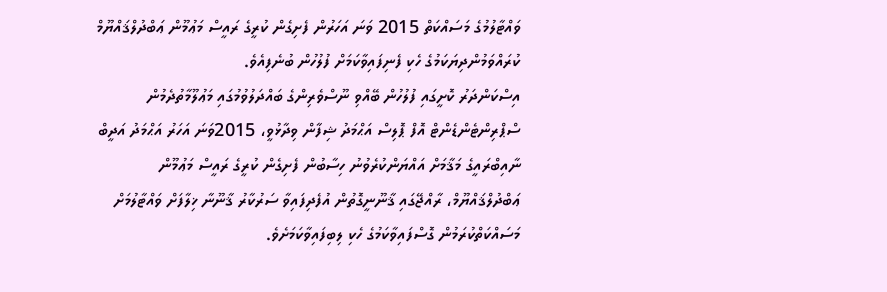ވައްޓާލުމުގެ މަސައްކަތް 2015 ވަނަ އަހަރުން ފެށިގެން ކުރީގެ ރައީސް މަޢުމޫން ޢަބްދުލްޤައްޔޫމް ކުރައްވަމުންދިޔަކަމުގެ ހެކި ފެނިފައިވާކަމަށް ފުލުހުން ބުނެފިއެވެ.
އިސްކަންދަރު ކޮށީގައި ފުލުހުން ބޭއްވި ނޫސްވެރިންގެ ބައްދަލުވުމުގައި މަޢުލޫމާތުދެމުން ސްޕްރިންޓެންޑެންޓް އޮފް ޕޮލިސް އަޙްމަދު ޝިފާން ވިދާޅުވީ، 2015ވަނަ އަހަރު އަޙްމަދު އަދީބް ނާއިބްރައީގެ މަޤާމަށް އައްޔަންކުރެވުނު ހިސާބުން ފެށިގެން ކުރީގެ ރައީސް މަޢުމޫން ޢަބްދުލްޤައްޔޫމް، ރާއްޖޭގައި ޤާނޫނީގޮތުން އުފެދިފައިވާ ސަރުކާރު ޤާނޫނާ ޚިލާފަށް ވައްޓާލުމަށް މަސައްކަތްކުރަމުން ގޮސްފައިވާކަމުގެ ހެކި ލިބިފައިވާކަމަށެވެ.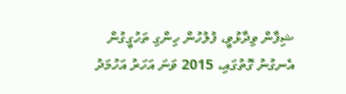ޝިފާން ވިދާޅުވީ، ފުލުހުން ހިންގި ތަހުގީގުން އެނގުނު ގޮތުގައި، 2015 ވަނަ އަހަރު އަހުމަދު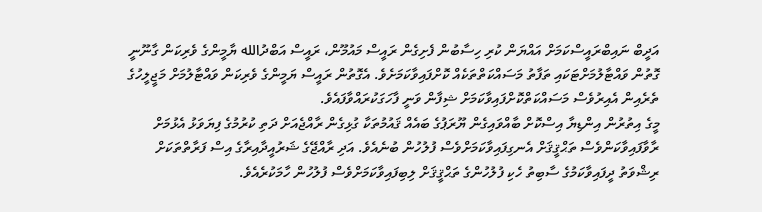އަދީބް ނައިބްރައީސްކަމަށް އައްޔަން ކުރި ހިސާބުން ފެށިގެން ރައީސް މައުމޫން، ރައީސް އަބްދުالله ޔާމީންގެ ވެރިކަން ގާނޫނީ ގޮތުން ވައްޓާލުމަށްޓަކައި ތަފާތު މަސައްކަތްތަކެއް ކޮށްފައިވާކަމަށެވެ. އެގޮތުން ރައީސް ޔަމީންގެ ވެރިކަން ވައްޓާލުމަށް މަޖީލީހުގެ ތެރެއިން އެއިރުވެސް މަސައްކަތްކޮށްފައިވާކަމަށް ޝިފާން ވަނީ ފާހަގަކުރައްވާފައެވެ.
މީގެ އިތުރުން އިންޑިޔާ އިސްކޮށް ބާއްވައިގެން ޔޫރަޕުގެ ބައެއް ޤައުމުތަކާ ގުޅިގެން ރާއްޖެއަށް ދަތި ކުރުމުގެ ފިޔަވަޅު އެޅުމަށް ރާވާފައިވާކަންވެސް ތަޙްޤީޤަށް އެނގިފައިވާކަމަށްވެސް ފުލުހުން ބުނެއެވެ. އަދި ރާއްޖޭގެ ޝަރުއީދާއިރާގެ އިސް ފަރާތްތަކަށް ރިޝްވަތު ދީފައިވާކަމުގެ ސާބިތު ހެކި ފުލުހުންގެ ތަޙްޤީޤަށް ލިބިފައިވާކަމަށްވެސް ފުލުހުން ހާމަކުރެއެވެ.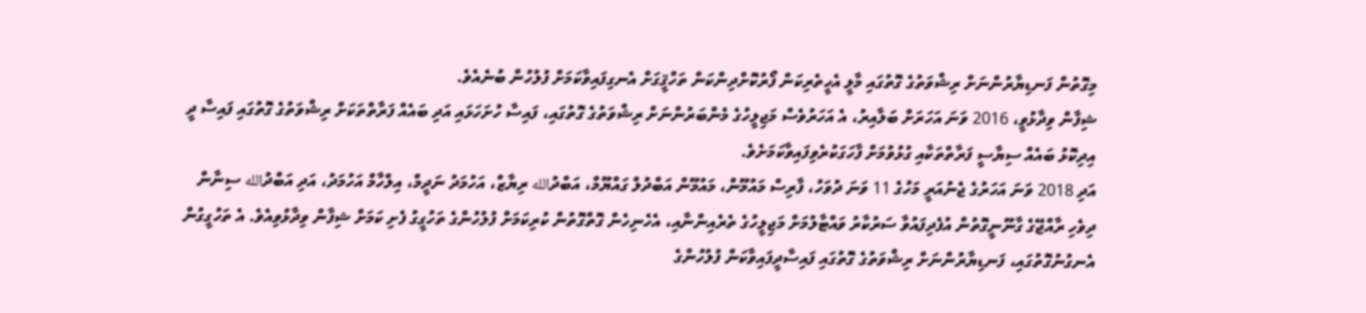މިގޮތުން ފަނޑިޔާރުންނަށް ރިޝްވަތުގެ ގޮތުގައި މާލީ އެހީތެރިކަން ފޯރުކޮށްދިންކަން ތަހްޤީގަށް އެނގިފައިވާކަމަށް ފުލުހުން ބުނެއެވެ.
ޝިފާން ވިދާޅުވީ، 2016 ވަނަ އަހަރަށް ބަލާއިރު، އެ އަހަރުވެސް މަޖިލީހުގެ މެންބަރުންނަށް ރިޝްވަތުގެ ގޮތުގައި، ފައިސާ ހުށަހަޅައި އަދި ބައެއް ފަރާތްތަކަށް ރިޝްވަތުގެ ގޮތުގައި ފައިސާ ދީ އިދިކޮޅު ބައެއް ސިޔާސީ ފަރާތްތަކާއި ގުޅުވުމަށް ފާހަގަކުރެވިފައިވާކަމަށެވެ.
އަދި 2018 ވަނަ އަހަރުގެ ޖެނުއަރީ މަހުގެ 11 ވަނަ ދުވަހު، ފާރިސް މައުމޫން، މައުމޫން އަބްދުލް ގައްޔޫމް، އަބްދުالله ރިޔާޒް، އަހުމަދު ނަދީމް، އިލްހާމް އަހުމަދު، އަދި އަބްދުالله ސިނާން ދިވެހި ރާއްޖޭގެ ގާނޫނީގޮތުން އުފެދިފައުވާ ސަރުކާރު ވައްޓާލުމަށް މަޖިލީހުގެ ތެރެއިންނާއި، އެހެނިހެން ގޮތްގޮތުން ކުރިކަމަށް ފުލުހުންގެ ތަހުގީގު ފެށި ކަމަށް ޝިފާން ވިދާޅުވިއެވެ. އެ ތަހުގީގުން އެނގުނުގޮތުގައި، ފަނޑިޔާރުންނަށް ރިޝްވަތުގެ ގޮތުގައި ފައިސާދީފައިވާކަން ފުލުހުންގެ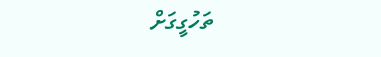ތަހުގީގަށް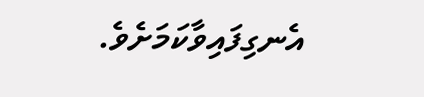އެނގިފައިވާކަމަށެވެ.